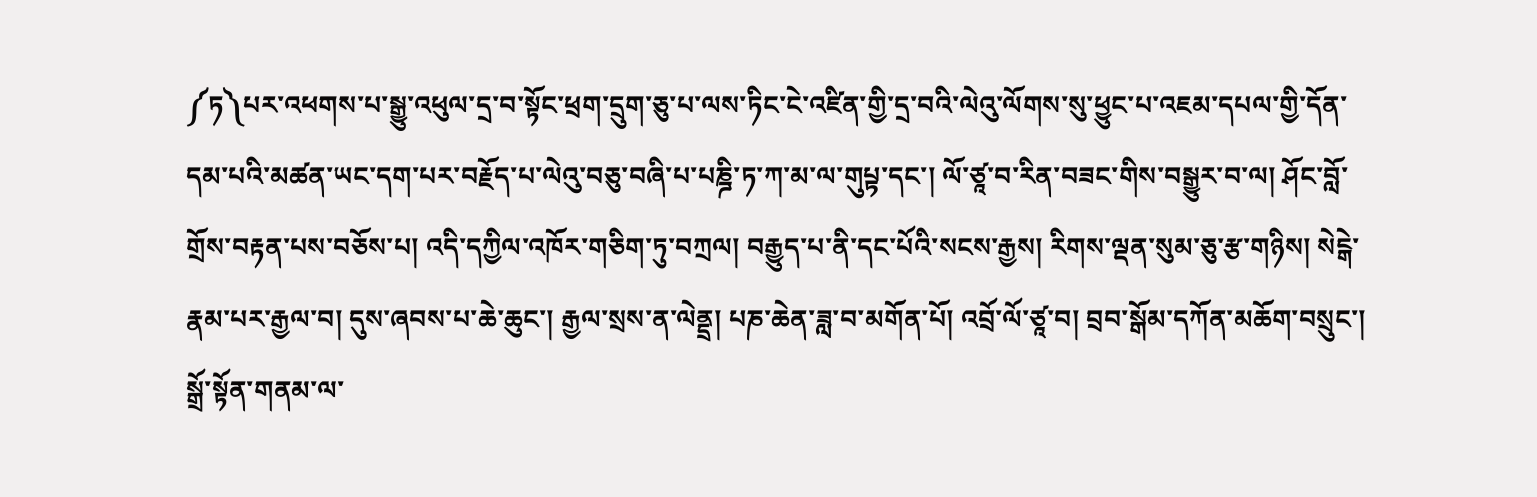༼ཏ༽པར་འཕགས་པ་སྒྱུ་འཕུལ་དྲ་བ་སྟོང་ཕྲག་དྲུག་ཅུ་པ་ལས་ཏིང་ངེ་འཛིན་གྱི་དྲ་བའི་ལེའུ་ལོགས་སུ་ཕྱུང་པ་འཇམ་དཔལ་གྱི་དོན་དམ་པའི་མཚན་ཡང་དག་པར་བརྗོད་པ་ལེའུ་བཅུ་བཞི་པ་པཎྜི་ཏ་ཀ་མ་ལ་གུཔྟ་དང་། ལོ་ཙཱ་བ་རིན་བཟང་གིས་བསྒྱུར་བ་ལ། ཤོང་བློ་གྲོས་བརྟན་པས་བཅོས་པ། འདི་དཀྱིལ་འཁོར་གཅིག་ཏུ་བཀྲལ། བརྒྱུད་པ་ནི་དང་པོའི་སངས་རྒྱས། རིགས་ལྡན་སུམ་ཅུ་རྩ་གཉིས། སེངྒེ་རྣམ་པར་རྒྱལ་བ། དུས་ཞབས་པ་ཆེ་ཆུང་། རྒྱལ་སྲས་ན་ལེནྡྲ། པཎ་ཆེན་ཟླ་བ་མགོན་པོ། འབྲོ་ལོ་ཙཱ་བ། བྲབ་སྒོམ་དཀོན་མཆོག་བསྲུང་། སྒྲོ་སྟོན་གནམ་ལ་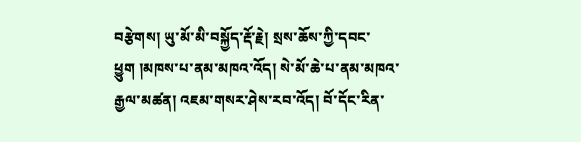བརྩེགས། ཡུ་མོ་མི་བསྐྱོད་རྡོ་རྗེ། སྲས་ཆོས་ཀྱི་དབང་ཕྱུག །མཁས་པ་ནམ་མཁའ་འོད། སེ་མོ་ཆེ་པ་ནམ་མཁའ་རྒྱལ་མཚན། འཇམ་གསར་ཤེས་རབ་འོད། བོ་དོང་རིན་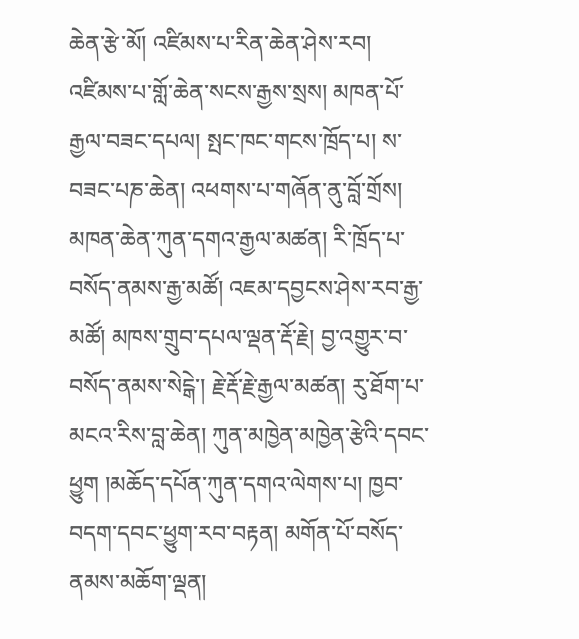ཆེན་རྩེ་མོ། འཛིམས་པ་རིན་ཆེན་ཤེས་རབ། འཛིམས་པ་གློ་ཆེན་སངས་རྒྱས་སྲས། མཁན་པོ་རྒྱལ་བཟང་དཔལ། སྤང་ཁང་གངས་ཁྲོད་པ། ས་བཟང་པཎ་ཆེན། འཕགས་པ་གཞོན་ནུ་བློ་གྲོས། མཁན་ཆེན་ཀུན་དགའ་རྒྱལ་མཚན། རི་ཁྲོད་པ་བསོད་ནམས་རྒྱ་མཚོ། འཇམ་དབྱངས་ཤེས་རབ་རྒྱ་མཚོ། མཁས་གྲུབ་དཔལ་ལྡན་རྡོ་རྗེ། བྱ་འགྱུར་བ་བསོད་ནམས་སེངྒེ་། རྗེ་རྡོ་རྗེ་རྒྱལ་མཚན། རུ་ཐོག་པ་མངའ་རིས་བླ་ཆེན། ཀུན་མཁྱེན་མཁྱེན་རྩེའི་དབང་ཕྱུག །མཆོད་དཔོན་ཀུན་དགའ་ལེགས་པ། ཁྱབ་བདག་དབང་ཕྱུག་རབ་བརྟན། མགོན་པོ་བསོད་ནམས་མཆོག་ལྡན།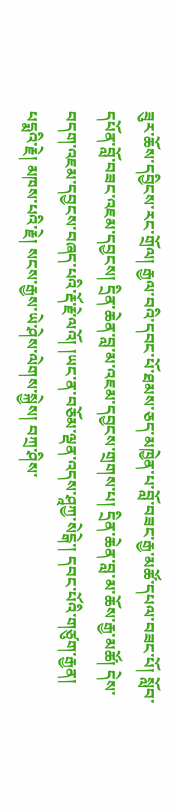ཟུར་ཆོས་དབྱིངས་རང་གྲོལ། རྒྱལ་བའི་དབང་པོ་ཐམས་ཅད་མཁྱེན་པ་བློ་བཟང་རྒྱ་མཚོ་དཔལ་བཟང་པོ། སློབ་དཔོན་བློ་བཟང་འཇམ་དབྱངས། དྲིན་ཆེན་བླ་མ་འཇམ་དབྱངས་གྲགས་པ། དྲིན་ཆེན་བླ་མ་ཆོས་རྒྱ་མཚོ། དེས་བདག་འཇམ་དབྱངས་བཞད་པའི་རྡོ་རྗེ་ལའོ། །ཡང་ན་བཅོམ་ལྡན་འདས་ཤཱཀྱ་སེངྒེ་། དབང་པོའི་གཙུག་རྒྱན། པདྨའི་རྗེ། མཁས་པའི་རྗེ། སངས་རྒྱས་ཡེ་ཤེས་ལེགས་སྐྱེས། བཀྲ་ཤིས་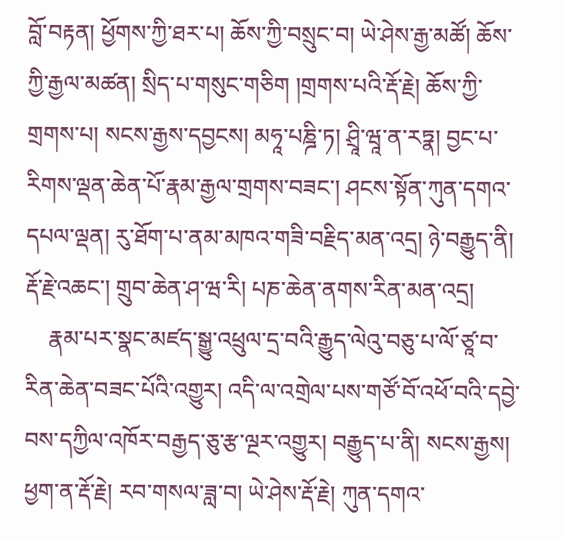བློ་བརྟན། ཕྱོགས་ཀྱི་ཐར་པ། ཆོས་ཀྱི་བསྲུང་བ། ཡེ་ཤེས་རྒྱ་མཚོ། ཆོས་ཀྱི་རྒྱལ་མཚན། སྲིད་པ་གསུང་གཅིག །གྲགས་པའི་རྡོ་རྗེ། ཆོས་ཀྱི་གྲགས་པ། སངས་རྒྱས་དབྱངས། མཧཱ་པཎྜི་ཏ། ཤྲཱི་ཝཱ་ན་རཏྣ། བྱང་པ་རིགས་ལྡན་ཆེན་པོ་རྣམ་རྒྱལ་གྲགས་བཟང་། ཤངས་སྟོན་ཀུན་དགའ་དཔལ་ལྡན། རུ་ཐོག་པ་ནམ་མཁའ་གཟི་བརྗིད་མན་འདྲ། ཉེ་བརྒྱུད་ནི། རྡོ་རྗེ་འཆང་། གྲུབ་ཆེན་ཤ་ཝ་རི། པཎ་ཆེན་ནགས་རིན་མན་འདྲ།
    རྣམ་པར་སྣང་མཛད་སྒྱུ་འཕྲུལ་དྲ་བའི་རྒྱུད་ལེའུ་བཅུ་པ་ལོ་ཙཱ་བ་རིན་ཆེན་བཟང་པོའི་འགྱུར། འདི་ལ་འགྲེལ་པས་གཙོ་བོ་འཕོ་བའི་དབྱེ་བས་དཀྱིལ་འཁོར་བརྒྱད་ཅུ་རྩ་ལྔར་འགྱུར། བརྒྱུད་པ་ནི། སངས་རྒྱས། ཕྱག་ན་རྡོ་རྗེ། རབ་གསལ་ཟླ་བ། ཡེ་ཤེས་རྡོ་རྗེ། ཀུན་དགའ་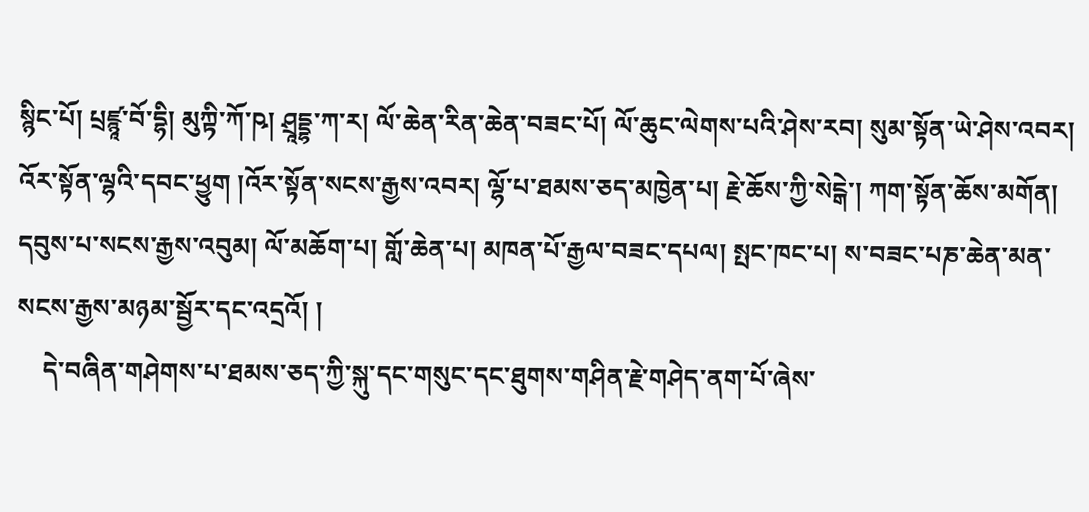སྙིང་པོ། པྲཛྙཱ་བོ་དྷི། མུཀྟི་ཀོ་ཥ། ཤྲཱདྡྷ་ཀ་ར། ལོ་ཆེན་རིན་ཆེན་བཟང་པོ། ལོ་ཆུང་ལེགས་པའི་ཤེས་རབ། སུམ་སྟོན་ཡེ་ཤེས་འབར། འོར་སྟོན་ལྷའི་དབང་ཕྱུག །འོར་སྟོན་སངས་རྒྱས་འབར། ལྷོ་པ་ཐམས་ཅད་མཁྱེན་པ། རྗེ་ཆོས་ཀྱི་སེངྒེ་། ཀག་སྟོན་ཆོས་མགོན། དབུས་པ་སངས་རྒྱས་འབུམ། ལོ་མཆོག་པ། གློ་ཆེན་པ། མཁན་པོ་རྒྱལ་བཟང་དཔལ། སྤང་ཁང་པ། ས་བཟང་པཎ་ཆེན་མན་སངས་རྒྱས་མཉམ་སྦྱོར་དང་འདྲའོ། །
    དེ་བཞིན་གཤེགས་པ་ཐམས་ཅད་ཀྱི་སྐུ་དང་གསུང་དང་ཐུགས་གཤིན་རྗེ་གཤེད་ནག་པོ་ཞེས་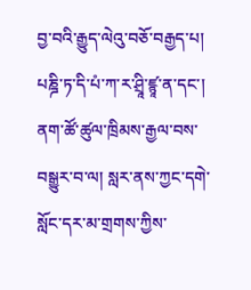བྱ་བའི་རྒྱུད་ལེའུ་བཅོ་བརྒྱད་པ། པཎྜི་ཏ་དི་པཾ་ཀ་ར་ཤྲཱི་ཛྙཱ་ན་དང་། ནག་ཚོ་ཚུལ་ཁྲིམས་རྒྱལ་བས་བསྒྱུར་བ་ལ། སླར་ནས་ཀྱང་དགེ་སློང་དར་མ་གྲགས་ཀྱིས་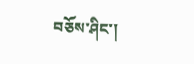བཅོས་ཤིང་།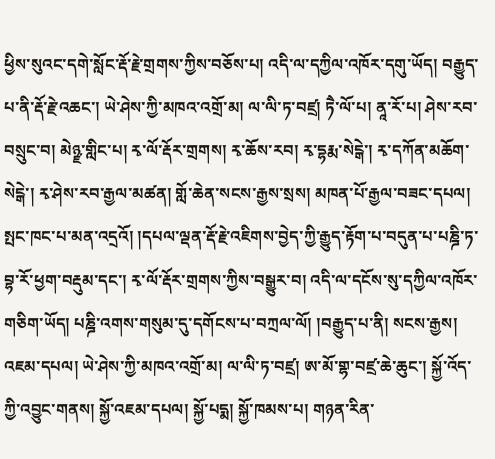ཕྱིས་སུའང་དགེ་སློང་རྡོ་རྗེ་གྲགས་ཀྱིས་བཅོས་པ། འདི་ལ་དཀྱིལ་འཁོར་དགུ་ཡོད། བརྒྱུད་པ་ནི་རྡོ་རྗེ་འཆང་། ཡེ་ཤེས་ཀྱི་མཁའ་འགྲོ་མ། ལ་ལི་ཏ་བཛྲ། ཏཻ་ལོ་པ། ནཱ་རོ་པ། ཤེས་རབ་བསྲུང་བ། མེཉྫ་གླིང་པ། རྭ་ལོ་རྡོར་གྲགས། རྭ་ཆོས་རབ། རྭ་དྷརྨ་སེངྒེ་། རྭ་དཀོན་མཆོག་སེངྒེ་། རྭ་ཤེས་རབ་རྒྱལ་མཚན། གློ་ཆེན་སངས་རྒྱས་སྲས། མཁན་པོ་རྒྱལ་བཟང་དཔལ། སྤང་ཁང་པ་མན་འདྲའོ། །དཔལ་ལྡན་རྡོ་རྗེ་འཇིགས་བྱེད་ཀྱི་རྒྱུད་རྟོག་པ་བདུན་པ་པཎྜི་ཏ་བྷ་རོ་ཕྱག་བརྡུམ་དང་། རྭ་ལོ་རྡོར་གྲགས་ཀྱིས་བསྒྱུར་བ། འདི་ལ་དངོས་སུ་དཀྱིལ་འཁོར་གཅིག་ཡོད། པཎྜི་འགས་གསུམ་དུ་དགོངས་པ་བཀྲལ་ལོ། །བརྒྱུད་པ་ནི། སངས་རྒྱས། འཇམ་དཔལ། ཡེ་ཤེས་ཀྱི་མཁའ་འགྲོ་མ། ལ་ལི་ཏ་བཛྲ། ཨ་མོ་གྷ་བཛྲ་ཆེ་ཆུང་། སྐྱོ་འོད་ཀྱི་འབྱུང་གནས། སྐྱོ་འཇམ་དཔལ། སྐྱོ་པདྨ། སྐྱོ་ཁམས་པ། གཉན་རིན་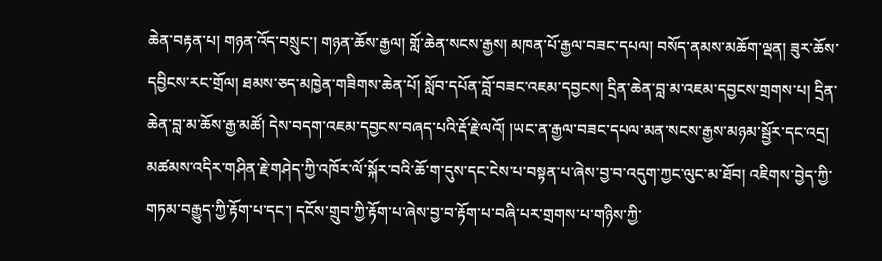ཆེན་བརྟན་པ། གཉན་འོད་བསྲུང་། གཉན་ཆོས་རྒྱལ། གློ་ཆེན་སངས་རྒྱས། མཁན་པོ་རྒྱལ་བཟང་དཔལ། བསོད་ནམས་མཆོག་ལྡན། ཟུར་ཆོས་དབྱིངས་རང་གྲོལ། ཐམས་ཅད་མཁྱེན་གཟིགས་ཆེན་པོ། སློབ་དཔོན་བློ་བཟང་འཇམ་དབྱངས། དྲིན་ཆེན་བླ་མ་འཇམ་དབྱངས་གྲགས་པ། དྲིན་ཆེན་བླ་མ་ཆོས་རྒྱ་མཚོ། དེས་བདག་འཇམ་དབྱངས་བཞད་པའི་རྡོ་རྗེ་ལའོ། །ཡང་ན་རྒྱལ་བཟང་དཔལ་མན་སངས་རྒྱས་མཉམ་སྦྱོར་དང་འདྲ། མཚམས་འདིར་གཤིན་རྗེ་གཤེད་ཀྱི་འཁོར་ལོ་སྐོར་བའི་ཆོ་ག་དུས་དང་ངེས་པ་བསྟན་པ་ཞེས་བྱ་བ་འདུག་ཀྱང་ལུང་མ་ཐོབ། འཇིགས་བྱེད་ཀྱི་གཏམ་བརྒྱུད་ཀྱི་རྟོག་པ་དང་། དངོས་གྲུབ་ཀྱི་རྟོག་པ་ཞེས་བྱ་བ་རྟོག་པ་བཞི་པར་གྲགས་པ་གཉིས་ཀྱི་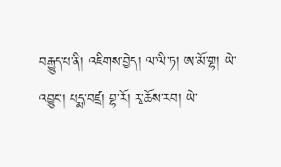བརྒྱུད་པ་ནི། འཇིགས་བྱེད། ལ་ལི་ཏ། ཨ་མོ་གྷ། ཡེ་འབྱུང་། པདྨ་བཛྲ། བྷ་རོ། རྭ་ཆོས་རབ། ཡེ་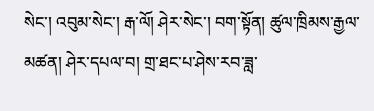སེང་། འབུམ་སེང་། རྒ་ལོ། ཤེར་སེང་། བག་སྟོན། ཚུལ་ཁྲིམས་རྒྱལ་མཚན། ཤེར་དཔལ་བ། གྲ་ཐང་པ་ཤེས་རབ་ཟླ་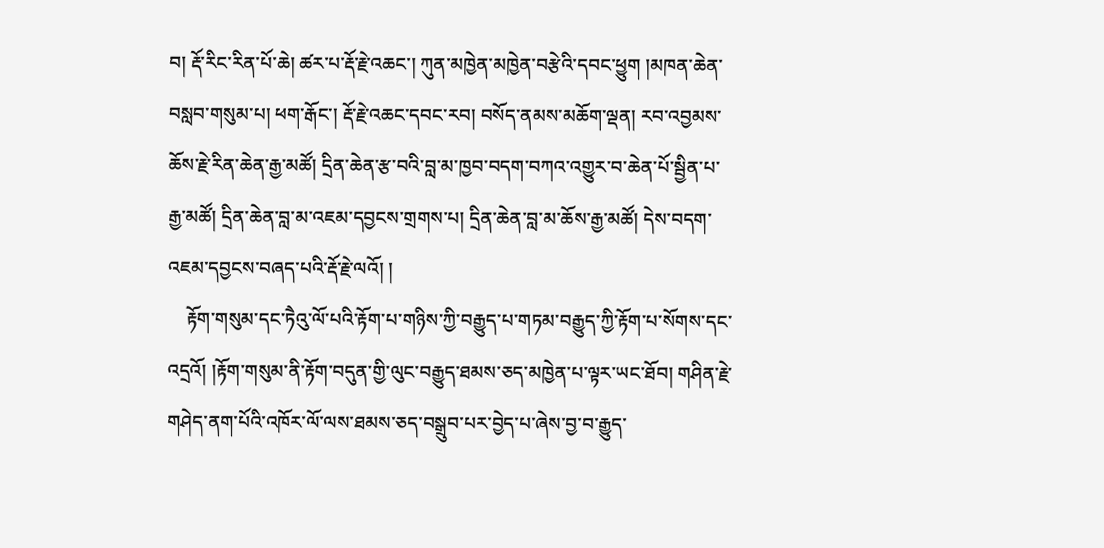བ། རྡོ་རིང་རིན་པོ་ཆེ། ཚར་པ་རྡོ་རྗེ་འཆང་། ཀུན་མཁྱེན་མཁྱེན་བརྩེའི་དབང་ཕྱུག །མཁན་ཆེན་བསླབ་གསུམ་པ། ཕག་རྒོང་། རྡོ་རྗེ་འཆང་དབང་རབ། བསོད་ནམས་མཆོག་ལྡན། རབ་འབྱམས་ཆོས་རྗེ་རིན་ཆེན་རྒྱ་མཚོ། དྲིན་ཆེན་རྩ་བའི་བླ་མ་ཁྱབ་བདག་བཀའ་འགྱུར་བ་ཆེན་པོ་སྦྱིན་པ་རྒྱ་མཚོ། དྲིན་ཆེན་བླ་མ་འཇམ་དབྱངས་གྲགས་པ། དྲིན་ཆེན་བླ་མ་ཆོས་རྒྱ་མཚོ། དེས་བདག་འཇམ་དབྱངས་བཞད་པའི་རྡོ་རྗེ་ལའོ། །
    རྟོག་གསུམ་དང་ཏཻའུ་ལོ་པའི་རྟོག་པ་གཉིས་ཀྱི་བརྒྱུད་པ་གཏམ་བརྒྱུད་ཀྱི་རྟོག་པ་སོགས་དང་འདྲའོ། །རྟོག་གསུམ་ནི་རྟོག་བདུན་གྱི་ལུང་བརྒྱུད་ཐམས་ཅད་མཁྱེན་པ་ལྟར་ཡང་ཐོབ། གཤིན་རྗེ་གཤེད་ནག་པོའི་འཁོར་ལོ་ལས་ཐམས་ཅད་བསྒྲུབ་པར་བྱེད་པ་ཞེས་བྱ་བ་རྒྱུད་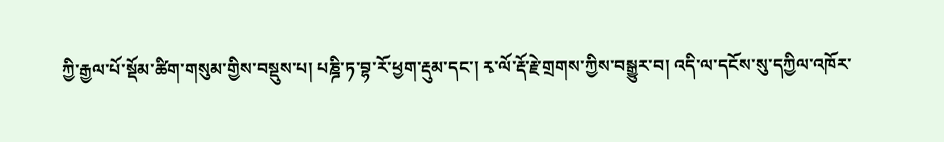ཀྱི་རྒྱལ་པོ་སྡོམ་ཚིག་གསུམ་གྱིས་བསྡུས་པ། པཎྜི་ཏ་བྷ་རོ་ཕྱག་རྡུམ་དང་། རྭ་ལོ་རྡོ་རྗེ་གྲགས་ཀྱིས་བསྒྱུར་བ། འདི་ལ་དངོས་སུ་དཀྱིལ་འཁོར་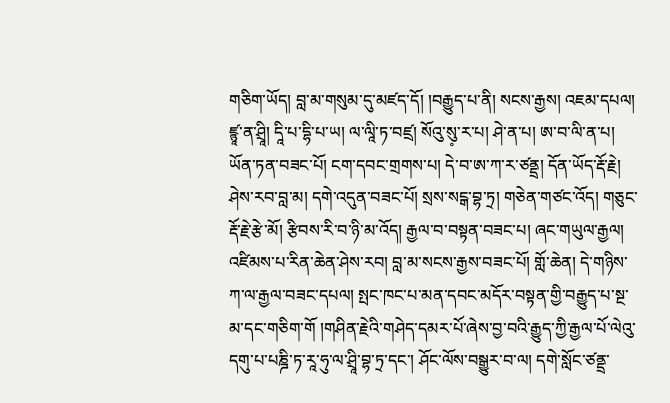གཅིག་ཡོད། བླ་མ་གསུམ་དུ་མཛད་དོ། །བརྒྱུད་པ་ནི། སངས་རྒྱས། འཇམ་དཔལ། ཛྙཱ་ན་ཤྲཱི། དཱི་པ་དྷི་པ་ཡ། ལ་ལཱི་ཏ་བཛྲ། སོའུ་སུ༷་ར་པ། ཤེ་ན་པ། ཨ་བ་ལི་ན་པ། ཡོན་ཏན་བཟང་པོ། ངག་དབང་གྲགས་པ། དེ་བ་ཨ་ཀ་ར་ཙནྡྲ། དོན་ཡོད་རྡོ་རྗེ། ཤེས་རབ་བླ་མ། དགེ་འདུན་བཟང་པོ། སྲས་སངྒ་བྷ་ཏྲ། གཅེན་གཙང་འོད། གཅུང་རྡོ་རྗེ་རྩེ་མོ། རྩིབས་རི་བ་ཉི་མ་འོད། རྒྱལ་བ་བསྟན་བཟང་པ། ཞང་གཡུལ་རྒྱལ། འཛིམས་པ་རིན་ཆེན་ཤེས་རབ། བླ་མ་སངས་རྒྱས་བཟང་པོ། གློ་ཆེན། དེ་གཉིས་ཀ་ལ་རྒྱལ་བཟང་དཔལ། སྤང་ཁང་པ་མན་དབང་མདོར་བསྟན་གྱི་བརྒྱུད་པ་སྔ་མ་དང་གཅིག་གོ །གཤིན་རྗེའི་གཤེད་དམར་པོ་ཞེས་བྱ་བའི་རྒྱུད་ཀྱི་རྒྱལ་པོ་ལེའུ་དགུ་པ་པཎྜི་ཏ་རཱ་ཧུ་ལ་ཤྲཱི་བྷ་ཏྲ་དང་། ཤོང་ལོས་བསྒྱུར་བ་ལ། དགེ་སློང་ཙནྡྲ་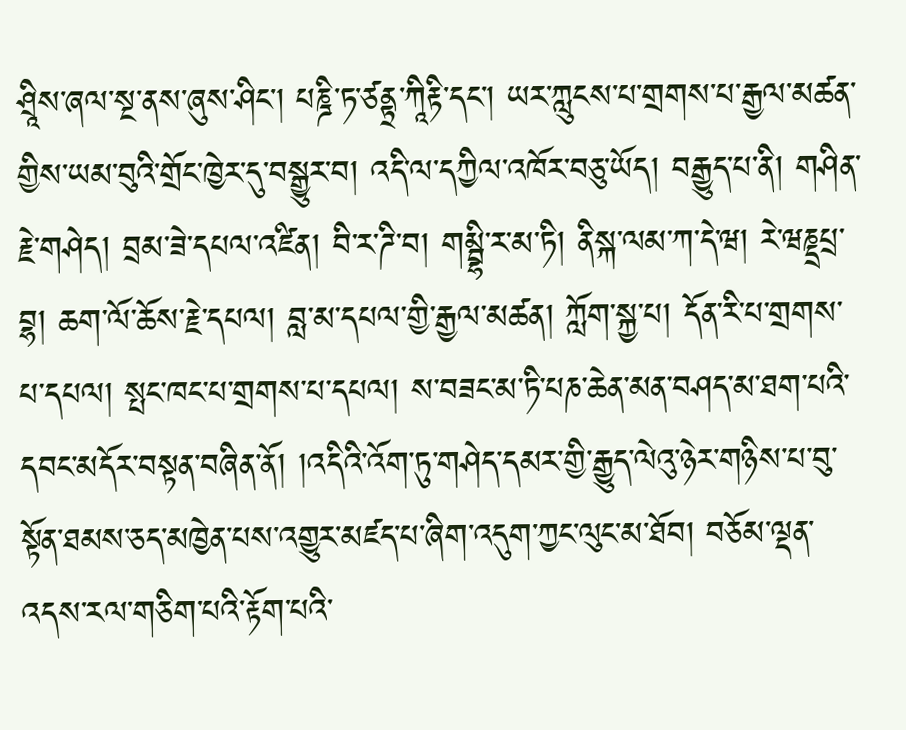ཤྲཱིས་ཞལ་སྔ་ནས་ཞུས་ཤིང་། པཎྜི་ཏ་ཙནྟྲ་ཀཱིརྟི་དང་། ཡར་ཀླུངས་པ་གྲགས་པ་རྒྱལ་མཚན་གྱིས་ཡམ་བུའི་གྲོང་ཁྱེར་དུ་བསྒྱུར་བ། འདི་ལ་དཀྱིལ་འཁོར་བཅུ་ཡོད། བརྒྱུད་པ་ནི། གཤིན་རྗེ་གཤེད། བྲམ་ཟེ་དཔལ་འཛིན། བི་ར་ཌི་བ། གམྦྷི་ར་མ་ཏི། ནིསྐ་ལམ་ཀ་དེ་ཝ། རེ་ཝཎྡྲཔྲ་བྷ། ཆག་ལོ་ཆོས་རྗེ་དཔལ། བླ་མ་དཔལ་གྱི་རྒྱལ་མཚན། ཀློག་སྐྱ་པ། དོན་རི་པ་གྲགས་པ་དཔལ། སྤང་ཁང་པ་གྲགས་པ་དཔལ། ས་བཟང་མ་ཏི་པཎ་ཆེན་མན་བཤད་མ་ཐག་པའི་དབང་མདོར་བསྟན་བཞིན་ནོ། །འདིའི་འོག་ཏུ་གཤེད་དམར་གྱི་རྒྱུད་ལེའུ་ཉེར་གཉིས་པ་བུ་སྟོན་ཐམས་ཅད་མཁྱེན་པས་འགྱུར་མཛད་པ་ཞིག་འདུག་ཀྱང་ལུང་མ་ཐོབ། བཅོམ་ལྡན་འདས་རལ་གཅིག་པའི་རྟོག་པའི་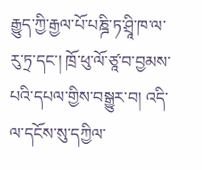རྒྱུད་ཀྱི་རྒྱལ་པོ་པཎྜི་ཏ་ཤྲཱི་ཁ་ལ་རུ་ཏྲ་དང་། ཁྲོ་ཕུ་ལོ་ཙཱ་བ་བྱམས་པའི་དཔལ་གྱིས་བསྒྱུར་བ། འདི་ལ་དངོས་སུ་དཀྱིལ་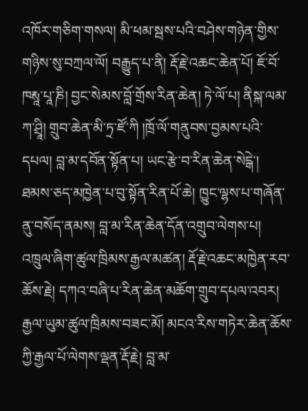འཁོར་གཅིག་གསལ། མི་ཕམ་སྦས་པའི་བཤེས་གཉེན་གྱིས་གཉིས་སུ་བཀྲལ་ལོ། བརྒྱུད་པ་ནི། རྡོ་རྗེ་འཆང་ཆེན་པོ། ཇོ་བོ་ཁརྶཱ་པཱ་ཎི། བྱང་སེམས་བློ་གྲོས་རིན་ཆེན། ཏེ་ལོ་པ། ནིསྐ་ལམ་ཀ་ཤྲཱི། གྲུབ་ཆེན་མི་ཏྲ་ཛོ་ཀི །ཁྲོ་ལོ་གནུབས་བྱམས་པའི་དཔལ། བླ་མ་དབོན་སྟོན་པ། ཡང་རྩེ་བ་རིན་ཆེན་སེངྒེ་། ཐམས་ཅད་མཁྱེན་པ་བུ་སྟོན་རིན་པོ་ཆེ། ཁྱུང་ལྷས་པ་གཞོན་ནུ་བསོད་ནམས། བླ་མ་རིན་ཆེན་དོན་འགྲུབ་ལེགས་པ། འཁྲུལ་ཞིག་ཚུལ་ཁྲིམས་རྒྱལ་མཚན། རྡོ་རྗེ་འཆང་མཁྱེན་རབ་ཆོས་རྗེ། དཀའ་བཞི་པ་རིན་ཆེན་མཆོག་གྲུབ་དཔལ་འབར། རྒྱལ་ཡུམ་ཚུལ་ཁྲིམས་བཟང་མོ། མངའ་རིས་གཏེར་ཆེན་ཆོས་ཀྱི་རྒྱལ་པོ་ལེགས་ལྡན་རྡོ་རྗེ། བླ་མ་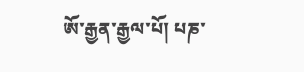ཨོ་རྒྱན་རྒྱལ་པོ། པཎ་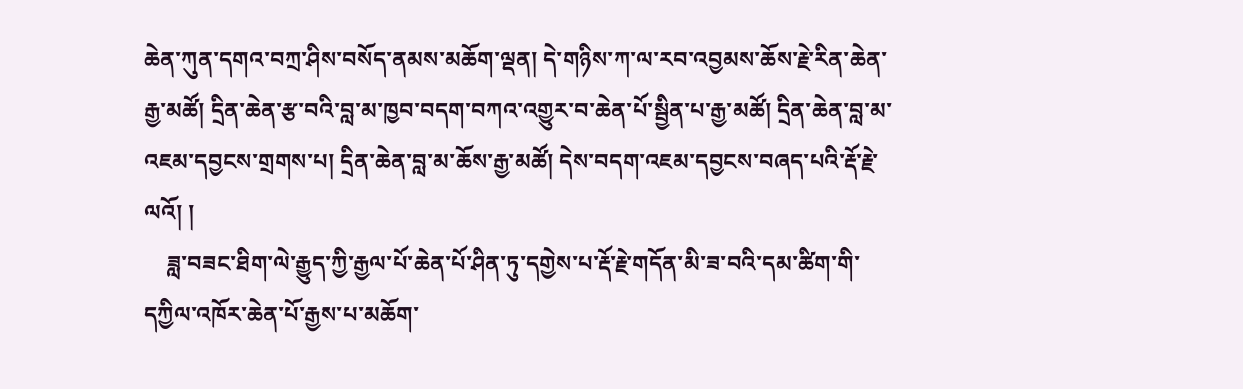ཆེན་ཀུན་དགའ་བཀྲ་ཤིས་བསོད་ནམས་མཆོག་ལྡན། དེ་གཉིས་ཀ་ལ་རབ་འབྱམས་ཆོས་རྗེ་རིན་ཆེན་རྒྱ་མཚོ། དྲིན་ཆེན་རྩ་བའི་བླ་མ་ཁྱབ་བདག་བཀའ་འགྱུར་བ་ཆེན་པོ་སྦྱིན་པ་རྒྱ་མཚོ། དྲིན་ཆེན་བླ་མ་འཇམ་དབྱངས་གྲགས་པ། དྲིན་ཆེན་བླ་མ་ཆོས་རྒྱ་མཚོ། དེས་བདག་འཇམ་དབྱངས་བཞད་པའི་རྡོ་རྗེ་ལའོ། །
    ཟླ་བཟང་ཐིག་ལེ་རྒྱུད་ཀྱི་རྒྱལ་པོ་ཆེན་པོ་ཤིན་ཏུ་དགྱེས་པ་རྡོ་རྗེ་གདོན་མི་ཟ་བའི་དམ་ཚིག་གི་དཀྱིལ་འཁོར་ཆེན་པོ་རྒྱས་པ་མཆོག་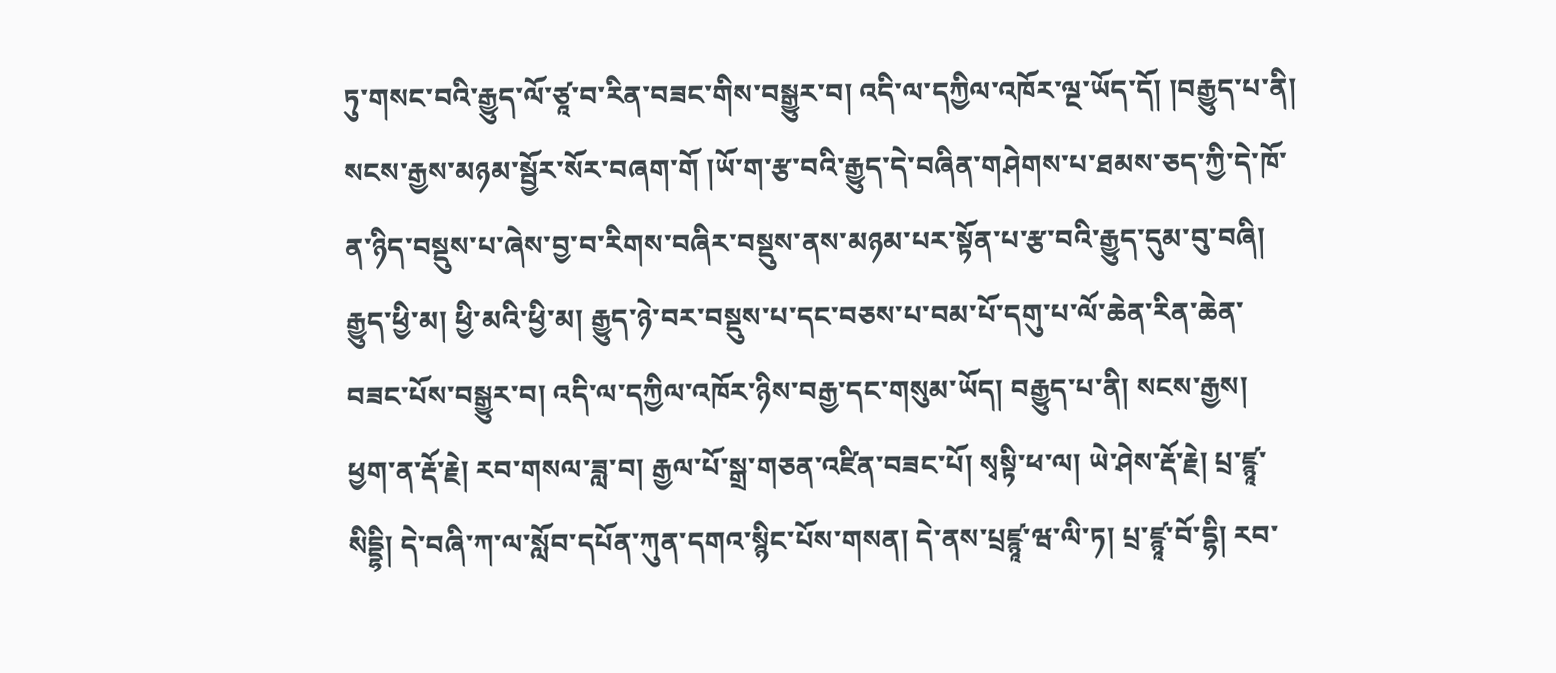ཏུ་གསང་བའི་རྒྱུད་ལོ་ཙཱ་བ་རིན་བཟང་གིས་བསྒྱུར་བ། འདི་ལ་དཀྱིལ་འཁོར་ལྔ་ཡོད་དོ། །བརྒྱུད་པ་ནི། སངས་རྒྱས་མཉམ་སྦྱོར་སོར་བཞག་གོ །ཡོ་ག་རྩ་བའི་རྒྱུད་དེ་བཞིན་གཤེགས་པ་ཐམས་ཅད་ཀྱི་དེ་ཁོ་ན་ཉིད་བསྡུས་པ་ཞེས་བྱ་བ་རིགས་བཞིར་བསྡུས་ནས་མཉམ་པར་སྟོན་པ་རྩ་བའི་རྒྱུད་དུམ་བུ་བཞི། རྒྱུད་ཕྱི་མ། ཕྱི་མའི་ཕྱི་མ། རྒྱུད་ཉེ་བར་བསྡུས་པ་དང་བཅས་པ་བམ་པོ་དགུ་པ་ལོ་ཆེན་རིན་ཆེན་བཟང་པོས་བསྒྱུར་བ། འདི་ལ་དཀྱིལ་འཁོར་ཉིས་བརྒྱ་དང་གསུམ་ཡོད། བརྒྱུད་པ་ནི། སངས་རྒྱས། ཕྱག་ན་རྡོ་རྗེ། རབ་གསལ་ཟླ་བ། རྒྱལ་པོ་སྒྲ་གཅན་འཛིན་བཟང་པོ། སྭསྟི་ཕ་ལ། ཡེ་ཤེས་རྡོ་རྗེ། པྲ་ཛྙཱ་སིདྡྷི། དེ་བཞི་ཀ་ལ་སློབ་དཔོན་ཀུན་དགའ་སྙིང་པོས་གསན། དེ་ནས་པྲཛྙཱ་ཝ་ལི་ཏ། པྲ་ཛྙཱ་བོ་དྷི། རབ་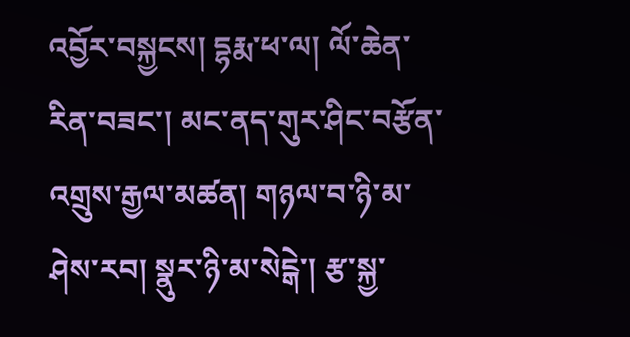འབྱོར་བསྐྱངས། དྷརྨ་ཕ་ལ། ལོ་ཆེན་རིན་བཟང་། མང་ནད་གུར་ཤིང་བརྩོན་འགྲུས་རྒྱལ་མཚན། གཉལ་བ་ཉི་མ་ཤེས་རབ། སྣུར་ཉི་མ་སེངྒེ་། རྩ་སྐྱ་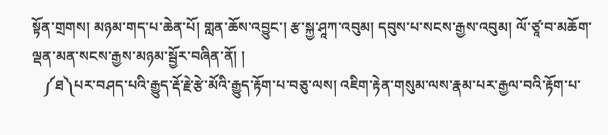སྟོན་གྲགས། མཉམ་གད་པ་ཆེན་པོ། གླན་ཆོས་འབྱུང་། རྩ་སྐྱ་ཤཱཀ་འབུམ། དབུས་པ་སངས་རྒྱས་འབུམ། ལོ་ཙཱ་བ་མཆོག་ལྡན་མན་སངས་རྒྱས་མཉམ་སྦྱོར་བཞིན་ནོ། །
   ༼ཐ༽པར་བཤད་པའི་རྒྱུད་རྡོ་རྗེ་རྩེ་མོའི་རྒྱུད་རྟོག་པ་བཅུ་ལས། འཇིག་རྟེན་གསུམ་ལས་རྣམ་པར་རྒྱལ་བའི་རྟོག་པ་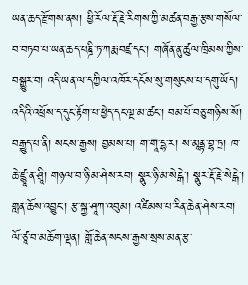ཡན་ཆད་རྫོགས་ནས། ཕྱི་རོལ་རྡོ་རྗེ་རིགས་ཀྱི་མཚན་བརྒྱ་རྩས་གསོལ་བ་བཏབ་པ་ཡན་ཆད་པཎྜི་ཏ་ཀརྨ་བཛྲ་དང་། གཞོན་ནུ་ཚུལ་ཁྲིམས་ཀྱིས་བསྒྱུར་བ། འདི་ཡན་ལ་དཀྱིལ་འཁོར་དངོས་སུ་གསུངས་པ་དགུ་ཡོད། འདིའི་འཕྲོས་ད་དུང་རྟོག་པ་ཕྱེད་དང་ལྔ་མ་ཚང་། བམ་པོ་བཅུ་གཉིས་སོ། བརྒྱུད་པ་ནི། སངས་རྒྱས། བྱམས་པ། ག་གཱ་དྷ་ར། ས་མཱནྟ་བྷ་ཏྲ། ཁ་ཆེ་ཛྙཱ་ན་ཤྲཱི། གཉལ་བ་ཉི་མ་ཤེས་རབ། སྣུར་ཉི་མ་སེངྒེ་། སྣུར་རྡོ་རྗེ་སེངྒེ་། གླན་ཆོས་འབྱུང་། རྩ་སྐྱ་ཤཱཀ་འབུམ། འཛིམས་པ་རིན་ཆེན་ཤེས་རབ། ལོ་ཙཱ་བ་མཆོག་ལྡན། གློ་ཆེན་སངས་རྒྱས་སྲས་མན་རྩ་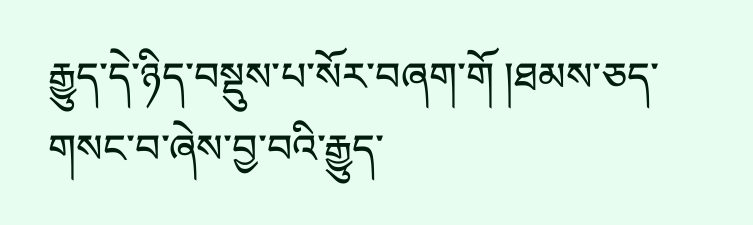རྒྱུད་དེ་ཉིད་བསྡུས་པ་སོར་བཞག་གོ །ཐམས་ཅད་གསང་བ་ཞེས་བྱ་བའི་རྒྱུད་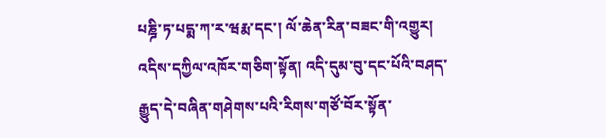པཎྜི་ཏ་པདྨ་ཀ་ར་ཝརྨ་དང་། ལོ་ཆེན་རིན་བཟང་གི་འགྱུར། འདིས་དཀྱིལ་འཁོར་གཅིག་སྟོན། འདི་དུམ་བུ་དང་པོའི་བཤད་རྒྱུད་དེ་བཞིན་གཤེགས་པའི་རིགས་གཙོ་བོར་སྟོན་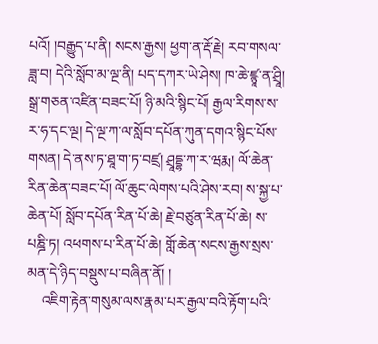པའོ། །བརྒྱུད་པ་ནི། སངས་རྒྱས། ཕྱག་ན་རྡོ་རྗེ། རབ་གསལ་ཟླ་བ། དེའི་སློབ་མ་ལྔ་ནི། པད་དཀར་ཡེ་ཤེས། ཁ་ཆེ་ཛྙཱ་ན་ཤྲཱི། སྒྲ་གཅན་འཛིན་བཟང་པོ། ཉི་མའི་སྙིང་པོ། རྒྱལ་རིགས་ས་ར་ཧ་དང་ལྔ། དེ་ལྔ་ཀ་ལ་སློབ་དཔོན་ཀུན་དགའ་སྙིང་པོས་གསན། དེ་ནས་ཏ་ཐཱ་ག་ཏ་བཛྲ། ཤྲཱདྡྷ་ཀ་ར་ཝརྨ། ལོ་ཆེན་རིན་ཆེན་བཟང་པོ། ལོ་ཆུང་ལེགས་པའི་ཤེས་རབ། ས་སྐྱ་པ་ཆེན་པོ། སློབ་དཔོན་རིན་པོ་ཆེ། རྗེ་བཙུན་རིན་པོ་ཆེ། ས་པཎྜི་ཏ། འཕགས་པ་རིན་པོ་ཆེ། གློ་ཆེན་སངས་རྒྱས་སྲས་མན་དེ་ཉིད་བསྡུས་པ་བཞིན་ནོ། །
    འཇིག་རྟེན་གསུམ་ལས་རྣམ་པར་རྒྱལ་བའི་རྟོག་པའི་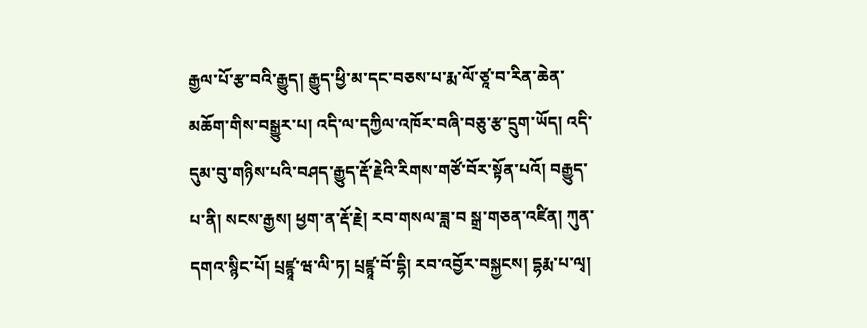རྒྱལ་པོ་རྩ་བའི་རྒྱུད། རྒྱུད་ཕྱི་མ་དང་བཅས་པ་རྨ་ལོ་ཙཱ་བ་རིན་ཆེན་མཆོག་གིས་བསྒྱུར་པ། འདི་ལ་དཀྱིལ་འཁོར་བཞི་བཅུ་རྩ་དྲུག་ཡོད། འདི་དུམ་བུ་གཉིས་པའི་བཤད་རྒྱུད་རྡོ་རྗེའི་རིགས་གཙོ་བོར་སྟོན་པའོ། བརྒྱུད་པ་ནི། སངས་རྒྱས། ཕྱག་ན་རྡོ་རྗེ། རབ་གསལ་ཟླ་བ སྒྲ་གཅན་འཛིན། ཀུན་དགའ་སྙིང་པོ། པྲཛྙཱ་ཝ་ལི་ཏ། པྲཛྙཱ་བོ་དྷི། རབ་འབྱོར་བསྐྱངས། དྷརྨ་པ་ལྭ།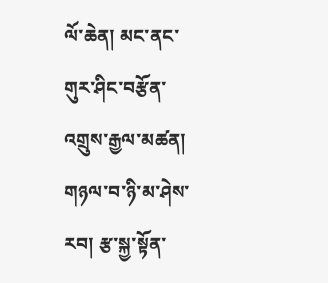ལོ་ཆེན། མང་ནང་གུར་ཤིང་བརྩོན་འགྲུས་རྒྱལ་མཚན། གཉལ་བ་ཉི་མ་ཤེས་རབ། རྩ་སྐྱ་སྟོན་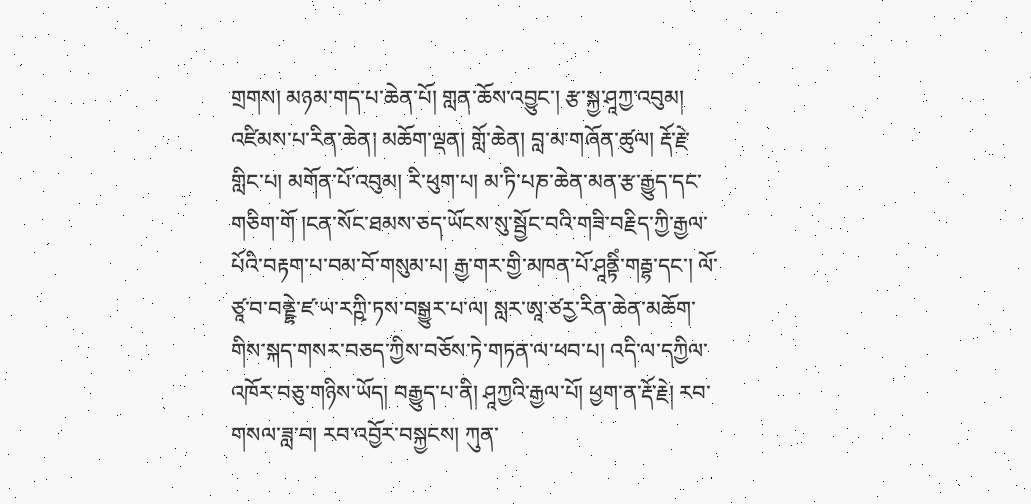གྲགས། མཉམ་གད་པ་ཆེན་པོ། གླན་ཆོས་འབྱུང་། རྩ་སྐྱ་ཤཱཀྱ་འབུམ། འཛིམས་པ་རིན་ཆེན། མཆོག་ལྡན། གློ་ཆེན། བླ་མ་གཞོན་ཚུལ། རྡོ་རྗེ་གླིང་པ། མགོན་པོ་འབུམ། རི་ཕུག་པ། མ་ཏི་པཎ་ཆེན་མན་རྩ་རྒྱུད་དང་གཅིག་གོ །ངན་སོང་ཐམས་ཅད་ཡོངས་སུ་སྦྱོང་བའི་གཟི་བརྗིད་ཀྱི་རྒྱལ་པོའི་བརྟག་པ་བམ་བོ་གསུམ་པ། རྒྱ་གར་གྱི་མཁན་པོ་ཤཱནྟིཾ་གརྦྷ་དང་། ལོ་ཙཱ་བ་བནྔྷེ་ཛ་ཡ་རཀྵི་ཏས་བསྒྱུར་པ་ལ། སླར་ཨཱ་ཙརྱ་རིན་ཆེན་མཆོག་གིས་སྐད་གསར་བཅད་ཀྱིས་བཅོས་ཏེ་གཏན་ལ་ཕབ་པ། འདི་ལ་དཀྱིལ་འཁོར་བཅུ་གཉིས་ཡོད། བརྒྱུད་པ་ནི། ཤཱཀྱའི་རྒྱལ་པོ། ཕྱག་ན་རྡོ་རྗེ། རབ་གསལ་ཟླ་བ། རབ་འབྱོར་བསྐྱངས། ཀུན་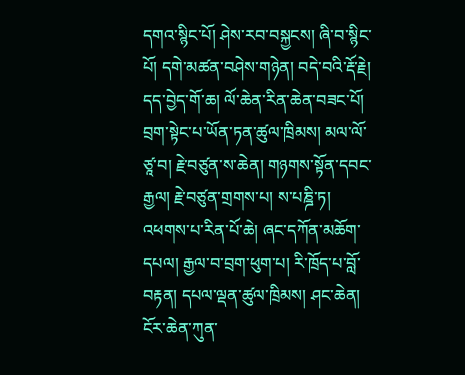དགའ་སྙིང་པོ། ཤེས་རབ་བསྐྱངས། ཞི་བ་སྙིང་པོ། དགེ་མཚན་བཤེས་གཉེན། བདེ་བའི་རྡོ་རྗེ། དད་བྱེད་གོ་ཆ། ལོ་ཆེན་རིན་ཆེན་བཟང་པོ། བྲག་སྟེང་པ་ཡོན་ཏན་ཚུལ་ཁྲིམས། མལ་ལོ་ཙཱ་བ། རྗེ་བཙུན་ས་ཆེན། གཉགས་སྟོན་དབང་རྒྱལ། རྗེ་བཙུན་གྲགས་པ། ས་པཎྜི་ཏ། འཕགས་པ་རིན་པོ་ཆེ། ཞང་དཀོན་མཆོག་དཔལ། རྒྱལ་བ་བྲག་ཕུག་པ། རི་ཁྲོད་པ་བློ་བརྟན། དཔལ་ལྡན་ཚུལ་ཁྲིམས། ཤང་ཆེན། ངོར་ཆེན་ཀུན་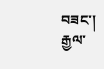བཟང་། རྒྱལ་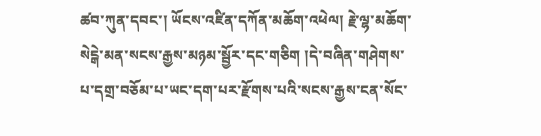ཚབ་ཀུན་དབང་། ཡོངས་འཛིན་དཀོན་མཆོག་འཕེལ། རྗེ་ལྷ་མཆོག་སེངྒེ་མན་སངས་རྒྱས་མཉམ་སྦྱོར་དང་གཅིག །དེ་བཞིན་གཤེགས་པ་དགྲ་བཅོམ་པ་ཡང་དག་པར་རྫོགས་པའི་སངས་རྒྱས་ངན་སོང་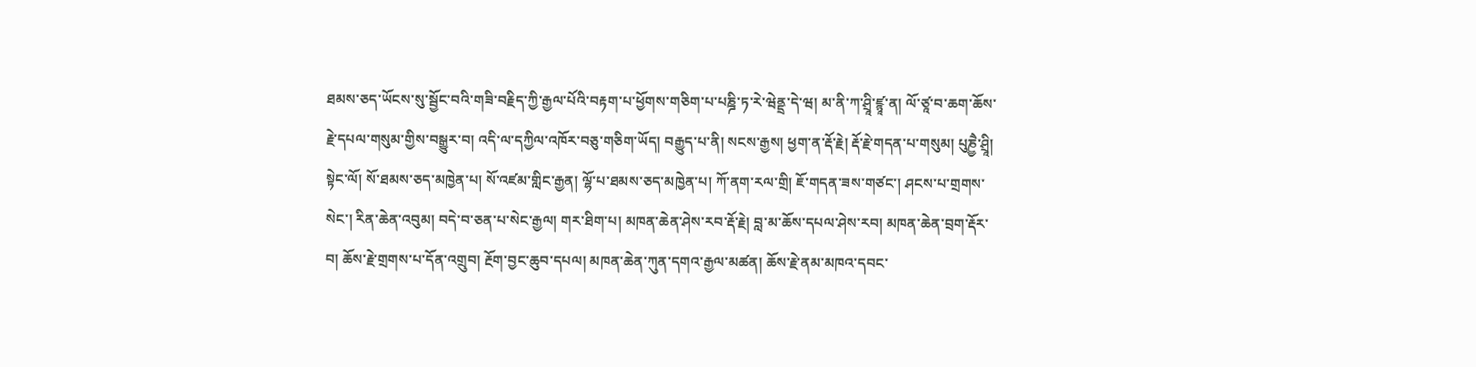ཐམས་ཅད་ཡོངས་སུ་སྦྱོང་བའི་གཟི་བརྗིད་ཀྱི་རྒྱལ་པོའི་བརྟག་པ་ཕྱོགས་གཅིག་པ་པཎྜི་ཏ་རེ་ཝེནྡྲ་དེ་ཝ། མ་ནི་ཀ་ཤྲཱི་ཛྙཱ་ན། ལོ་ཙཱ་བ་ཆག་ཆོས་རྗེ་དཔལ་གསུམ་གྱིས་བསྒྱུར་བ། འདི་ལ་དཀྱིལ་འཁོར་བཅུ་གཅིག་ཡོད། བརྒྱུད་པ་ནི། སངས་རྒྱས། ཕྱག་ན་རྡོ་རྗེ། རྡོ་རྗེ་གདན་པ་གསུམ། པུཎྱཻ་ཤྲཱི། སྟེང་ལོ། སོ་ཐམས་ཅད་མཁྱེན་པ། སོ་འཛམ་གླིང་རྒྱན། ལྷོ་པ་ཐམས་ཅད་མཁྱེན་པ། ཀོ་ནག་རལ་གྲི། ཇོ་གདན་ཟས་གཙང་། ཤངས་པ་གྲགས་སེང་། རིན་ཆེན་འབུམ། བདེ་བ་ཅན་པ་སེང་རྒྱལ། གར་ཐིག་པ། མཁན་ཆེན་ཤེས་རབ་རྡོ་རྗེ། བླ་མ་ཆོས་དཔལ་ཤེས་རབ། མཁན་ཆེན་བྲག་རྡོར་བ། ཆོས་རྗེ་གྲགས་པ་དོན་འགྲུབ། རྔོག་བྱང་ཆུབ་དཔལ། མཁན་ཆེན་ཀུན་དགའ་རྒྱལ་མཚན། ཆོས་རྗེ་ནམ་མཁའ་དབང་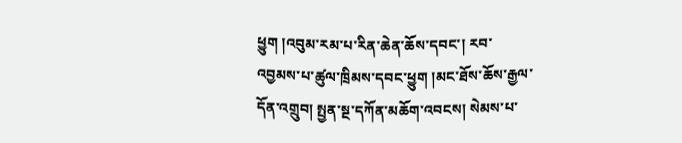ཕྱུག །འབུམ་རམ་པ་རིན་ཆེན་ཆོས་དབང་། རབ་འབྱམས་པ་ཚུལ་ཁྲིམས་དབང་ཕྱུག །མང་ཐོས་ཆོས་རྒྱལ་དོན་འགྲུབ། སྤྱན་སྔ་དཀོན་མཆོག་འབངས། སེམས་པ་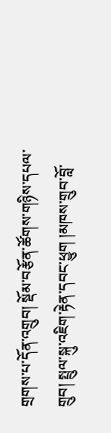གྲགས་པ་དོན་འགྲུབ། སྡོམ་བརྩོན་ཚོགས་གཉིས་དཔལ་གྲུབ། སྤྲུལ་སྐུ་འཇིག་རྟེན་དབང་ཕྱུག །མཁས་གྲུབ་བློ་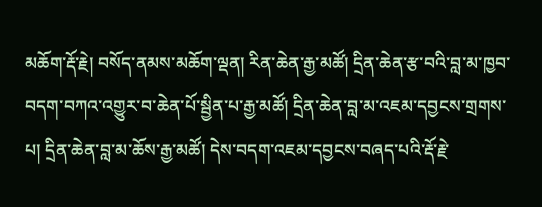མཆོག་རྡོ་རྗེ། བསོད་ནམས་མཆོག་ལྡན། རིན་ཆེན་རྒྱ་མཚོ། དྲིན་ཆེན་རྩ་བའི་བླ་མ་ཁྱབ་བདག་བཀའ་འགྱུར་བ་ཆེན་པོ་སྦྱིན་པ་རྒྱ་མཚོ། དྲིན་ཆེན་བླ་མ་འཇམ་དབྱངས་གྲགས་པ། དྲིན་ཆེན་བླ་མ་ཆོས་རྒྱ་མཚོ། དེས་བདག་འཇམ་དབྱངས་བཞད་པའི་རྡོ་རྗེ་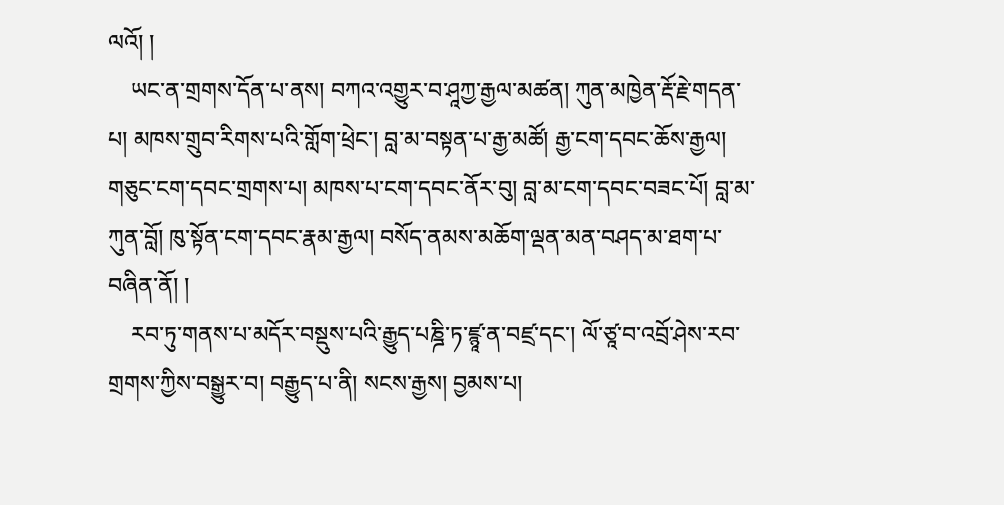ལའོ། །
    ཡང་ན་གྲགས་དོན་པ་ནས། བཀའ་འགྱུར་བ་ཤཱཀྱ་རྒྱལ་མཚན། ཀུན་མཁྱེན་རྡོ་རྗེ་གདན་པ། མཁས་གྲུབ་རིགས་པའི་གློག་ཕྲེང་། བླ་མ་བསྟན་པ་རྒྱ་མཚོ། རྒྱ་ངག་དབང་ཆོས་རྒྱལ། གཅུང་ངག་དབང་གྲགས་པ། མཁས་པ་ངག་དབང་ནོར་བུ། བླ་མ་ངག་དབང་བཟང་པོ། བླ་མ་ཀུན་བློ། ཁུ་སྟོན་ངག་དབང་རྣམ་རྒྱལ། བསོད་ནམས་མཆོག་ལྡན་མན་བཤད་མ་ཐག་པ་བཞིན་ནོ། །
    རབ་ཏུ་གནས་པ་མདོར་བསྡུས་པའི་རྒྱུད་པཎྜི་ཏ་ཛྙཱ་ན་བཛྲ་དང་། ལོ་ཙཱ་བ་འབྲོ་ཤེས་རབ་གྲགས་ཀྱིས་བསྒྱུར་བ། བརྒྱུད་པ་ནི། སངས་རྒྱས། བྱམས་པ།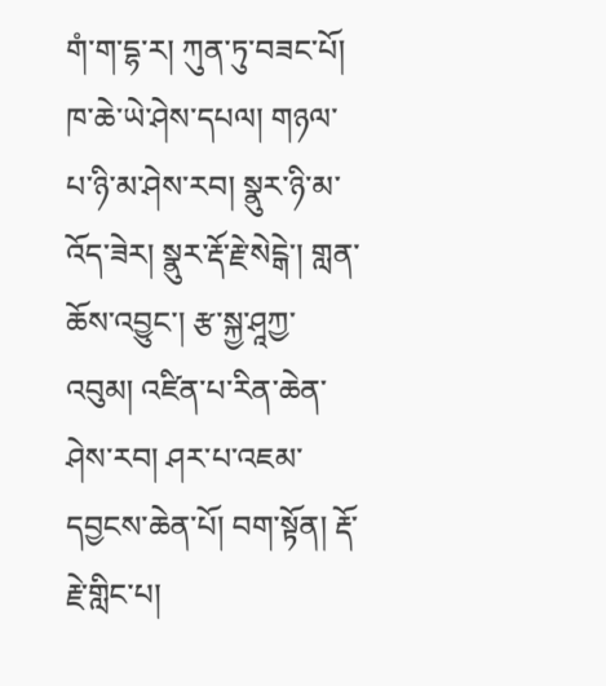གཾ་ག་དྷ་ར། ཀུན་ཏུ་བཟང་པོ། ཁ་ཆེ་ཡེ་ཤེས་དཔལ། གཉལ་པ་ཉི་མ་ཤེས་རབ། སྣུར་ཉི་མ་འོད་ཟེར། སྣུར་རྡོ་རྗེ་སེངྒེ་། གླན་ཆོས་འབྱུང་། རྩ་སྐྱ་ཤཱཀྱ་འབུམ། འཛིན་པ་རིན་ཆེན་ཤེས་རབ། ཤར་པ་འཇམ་དབྱངས་ཆེན་པོ། བག་སྟོན། རྡོ་རྗེ་གླིང་པ།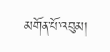མགོན་པོ་འབུམ།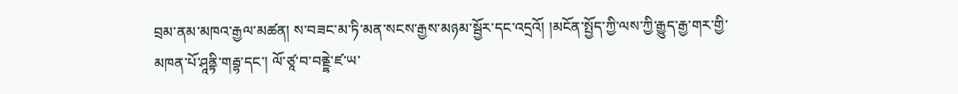བྲམ་ནམ་མཁའ་རྒྱལ་མཚན། ས་བཟང་མ་ཏི་མན་སངས་རྒྱས་མཉམ་སྦྱོར་དང་འདྲའོ། །མངོན་སྤྱོད་ཀྱི་ལས་ཀྱི་རྒྱུད་རྒྱ་གར་གྱི་མཁན་པོ་ཤཱནྟི་གརྦྷ་དང་། ལོ་ཙཱ་བ་བནྔྷེ་ཛ་ཡ་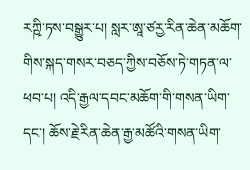རཀྵི་ཏས་བསྒྱུར་པ། སླར་ཨཱ་ཙརྱ་རིན་ཆེན་མཆོག་གིས་སྐད་གསར་བཅད་ཀྱིས་བཅོས་ཏེ་གཏན་ལ་ཕབ་པ། འདི་རྒྱལ་དབང་མཆོག་གི་གསན་ཡིག་དང་། ཆོས་རྗེ་རིན་ཆེན་རྒྱ་མཚོའི་གསན་ཡིག་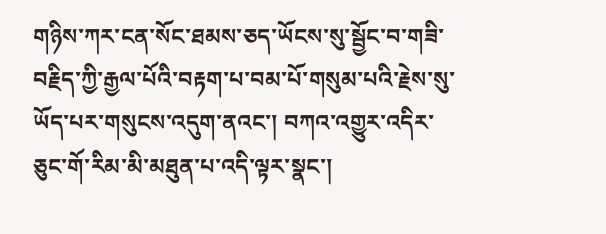གཉིས་ཀར་ངན་སོང་ཐམས་ཅད་ཡོངས་སུ་སྦྱོང་བ་གཟི་བརྗིད་ཀྱི་རྒྱལ་པོའི་བརྟག་པ་བམ་པོ་གསུམ་པའི་རྗེས་སུ་ཡོད་པར་གསུངས་འདུག་ནའང་། བཀའ་འགྱུར་འདིར་ཅུང་གོ་རིམ་མི་མཐུན་པ་འདི་ལྟར་སྣང་།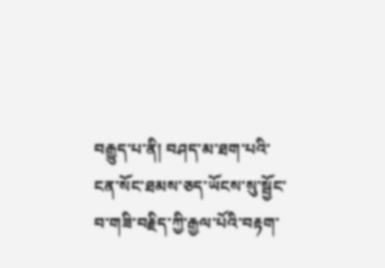བརྒྱུད་པ་ནི། བཤད་མ་ཐག་པའི་ངན་སོང་ཐམས་ཅད་ཡོངས་སུ་སྦྱོང་བ་གཟི་བརྗིད་ཀྱི་རྒྱལ་པོའི་བརྟག་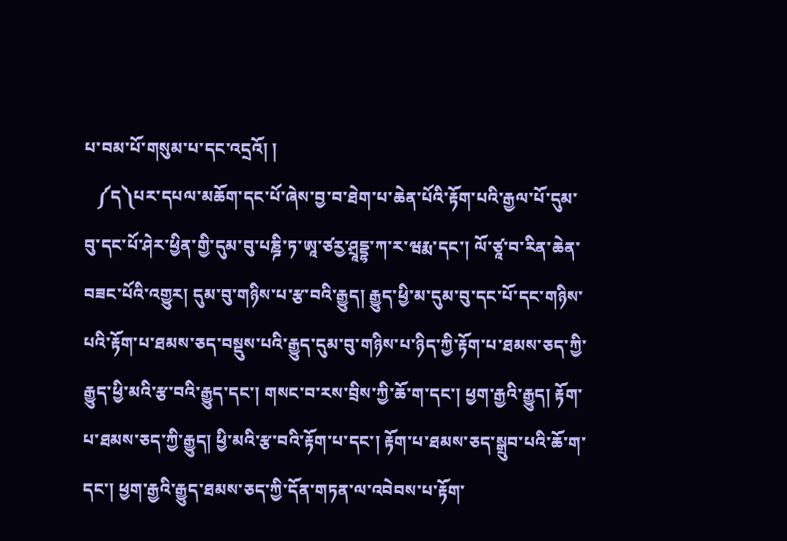པ་བམ་པོ་གསུམ་པ་དང་འདྲའོ། །
   ༼ད༽པར་དཔལ་མཆོག་དང་པོ་ཞེས་བྱ་བ་ཐེག་པ་ཆེན་པོའི་རྟོག་པའི་རྒྱལ་པོ་དུམ་བུ་དང་པོ་ཤེར་ཕྱིན་གྱི་དུམ་བུ་པཎྜི་ཏ་ཨཱ་ཙརྱ་ཤྲཱདྡྷ་ཀ་ར་ཝརྨ་དང་། ལོ་ཙཱ་བ་རིན་ཆེན་བཟང་པོའི་འགྱུར། དུམ་བུ་གཉིས་པ་རྩ་བའི་རྒྱུད། རྒྱུད་ཕྱི་མ་དུམ་བུ་དང་པོ་དང་གཉིས་པའི་རྟོག་པ་ཐམས་ཅད་བསྡུས་པའི་རྒྱུད་དུམ་བུ་གཉིས་པ་ཉིད་ཀྱི་རྟོག་པ་ཐམས་ཅད་ཀྱི་རྒྱུད་ཕྱི་མའི་རྩ་བའི་རྒྱུད་དང་། གསང་བ་རས་བྲིས་ཀྱི་ཆོ་ག་དང་། ཕྱག་རྒྱའི་རྒྱུད། རྟོག་པ་ཐམས་ཅད་ཀྱི་རྒྱུད། ཕྱི་མའི་རྩ་བའི་རྟོག་པ་དང་། རྟོག་པ་ཐམས་ཅད་སྒྲུབ་པའི་ཆོ་ག་དང་། ཕྱག་རྒྱའི་རྒྱུད་ཐམས་ཅད་ཀྱི་དོན་གཏན་ལ་འབེབས་པ་རྟོག་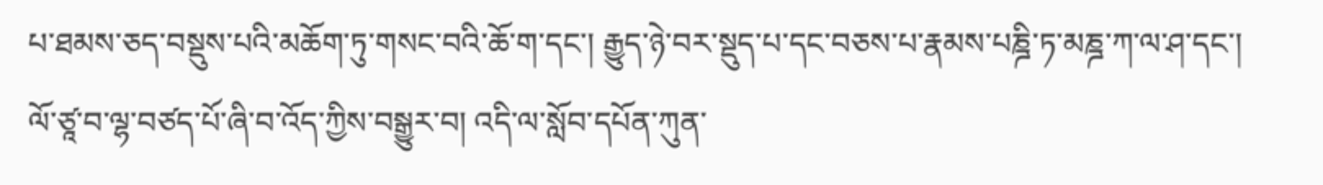པ་ཐམས་ཅད་བསྡུས་པའི་མཆོག་ཏུ་གསང་བའི་ཆོ་ག་དང་། རྒྱུད་ཉེ་བར་སྡུད་པ་དང་བཅས་པ་རྣམས་པཎྜི་ཏ་མཎྜ་ཀ་ལ་ཤ་དང་། ལོ་ཙཱ་བ་ལྷ་བཙད་པོ་ཞི་བ་འོད་ཀྱིས་བསྒྱུར་བ། འདི་ལ་སློབ་དཔོན་ཀུན་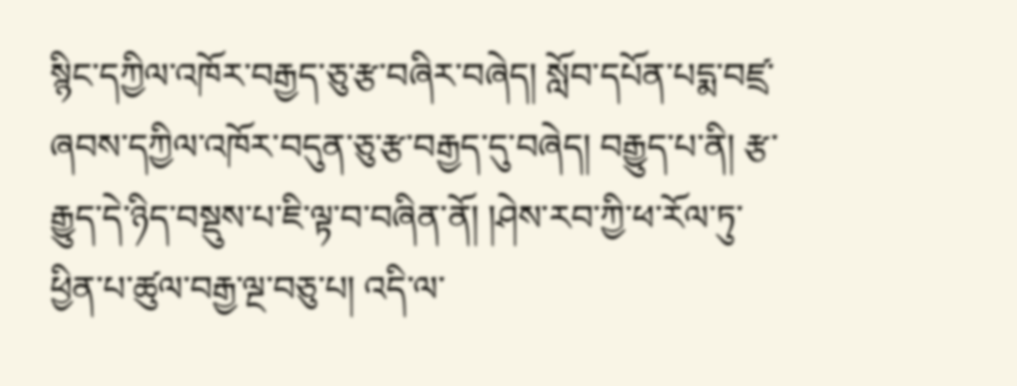སྙིང་དཀྱིལ་འཁོར་བརྒྱད་ཅུ་རྩ་བཞིར་བཞེད། སློབ་དཔོན་པདྨ་བཛྲ་ཞབས་དཀྱིལ་འཁོར་བདུན་ཅུ་རྩ་བརྒྱད་དུ་བཞེད། བརྒྱུད་པ་ནི། རྩ་རྒྱུད་དེ་ཉིད་བསྡུས་པ་ཇི་ལྟ་བ་བཞིན་ནོ། །ཤེས་རབ་ཀྱི་ཕ་རོལ་ཏུ་ཕྱིན་པ་ཚུལ་བརྒྱ་ལྔ་བཅུ་པ། འདི་ལ་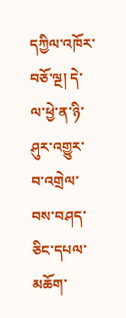དཀྱིལ་འཁོར་བཅོ་ལྔ། དེ་ལ་ཕྱེ་ན་ཉི་ཤུར་འགྱུར་བ་འགྲེལ་བས་བཤད་ཅིང་དཔལ་མཆོག་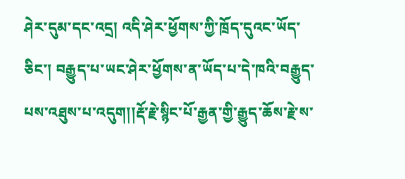ཤེར་དུམ་དང་འདྲ། འདི་ཤེར་ཕྱོགས་ཀྱི་ཁྲོད་དུའང་ཡོད་ཅིང་། བརྒྱུད་པ་ཡང་ཤེར་ཕྱོགས་ན་ཡོད་པ་དེ་ཁའི་བརྒྱུད་པས་འཐུས་པ་འདུག།།རྡོ་རྗེ་སྙིང་པོ་རྒྱན་གྱི་རྒྱུད་ཆོས་རྗེ་ས་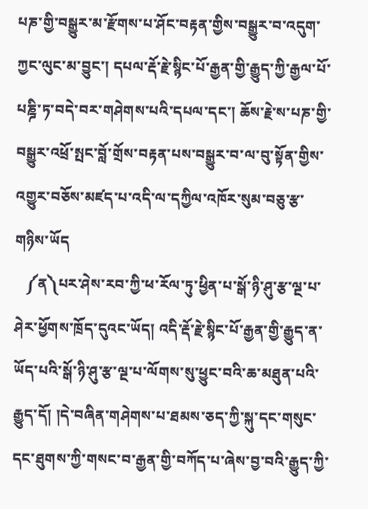པཎ་གྱི་བསྒྱུར་མ་རྫོགས་པ་ཤོང་བརྟན་གྱིས་བསྒྱུར་བ་འདུག་ཀྱང་ལུང་མ་བྱུང་། དཔལ་རྡོ་རྗེ་སྙིང་པོ་རྒྱན་གྱི་རྒྱུད་ཀྱི་རྒྱལ་པོ་པཎྜི་ཏ་བདེ་བར་གཤེགས་པའི་དཔལ་དང་། ཆོས་རྗེ་ས་པཎ་གྱི་བསྒྱུར་འཕྲོ་སྤང་བློ་གྲོས་བརྟན་པས་བསྒྱུར་བ་ལ་བུ་སྟོན་གྱིས་འགྱུར་བཅོས་མཛད་པ་འདི་ལ་དཀྱིལ་འཁོར་སུམ་བཅུ་རྩ་གཉིས་ཡོད
   ༼ན༽པར་ཤེས་རབ་ཀྱི་ཕ་རོལ་ཏུ་ཕྱིན་པ་སྒོ་ཉི་ཤུ་རྩ་ལྔ་པ་ཤེར་ཕྱོགས་ཁྲོད་དུའང་ཡོད། འདི་རྡོ་རྗེ་སྙིང་པོ་རྒྱན་གྱི་རྒྱུད་ན་ཡོད་པའི་སྒོ་ཉི་ཤུ་རྩ་ལྔ་པ་ལོགས་སུ་ཕྱུང་བའི་ཆ་མཐུན་པའི་རྒྱུད་དོ། །དེ་བཞིན་གཤེགས་པ་ཐམས་ཅད་ཀྱི་སྐུ་དང་གསུང་དང་ཐུགས་ཀྱི་གསང་བ་རྒྱན་གྱི་བཀོད་པ་ཞེས་བྱ་བའི་རྒྱུད་ཀྱི་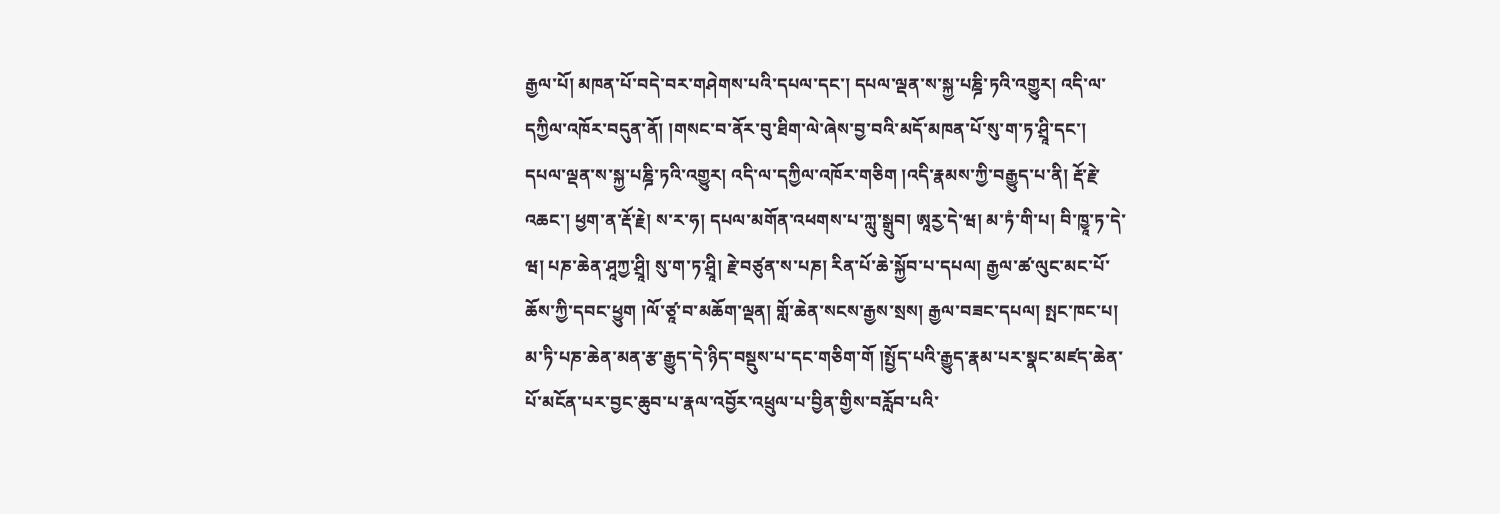རྒྱལ་པོ། མཁན་པོ་བདེ་བར་གཤེགས་པའི་དཔལ་དང་། དཔལ་ལྡན་ས་སྐྱ་པཎྜི་ཏའི་འགྱུར། འདི་ལ་དཀྱིལ་འཁོར་བདུན་ནོ། །གསང་བ་ནོར་བུ་ཐིག་ལེ་ཞེས་བྱ་བའི་མདོ་མཁན་པོ་སུ་ག་ཏ་ཤྲཱི་དང་། དཔལ་ལྡན་ས་སྐྱ་པཎྜི་ཏའི་འགྱུར། འདི་ལ་དཀྱིལ་འཁོར་གཅིག །འདི་རྣམས་ཀྱི་བརྒྱུད་པ་ནི། རྡོ་རྗེ་འཆང་། ཕྱག་ན་རྡོ་རྗེ། ས་ར་ཧ། དཔལ་མགོན་འཕགས་པ་ཀླུ་སྒྲུབ། ཨཱརྱ་དེ་ཝ། མ་ཏཾ་གི་པ། བི་ཁྱཱ་ཏ་དེ་ཝ། པཎ་ཆེན་ཤཱཀྱ་ཤྲཱི། སུ་ག་ཏ་ཤྲཱི། རྗེ་བཙུན་ས་པཎ། རིན་པོ་ཆེ་སྐྱོབ་པ་དཔལ། རྒྱལ་ཚ་ལུང་མང་པོ་ཆོས་ཀྱི་དབང་ཕྱུག །ལོ་ཙཱ་བ་མཆོག་ལྡན། གློ་ཆེན་སངས་རྒྱས་སྲས། རྒྱལ་བཟང་དཔལ། སྤང་ཁང་པ། མ་ཏི་པཎ་ཆེན་མན་རྩ་རྒྱུད་དེ་ཉིད་བསྡུས་པ་དང་གཅིག་གོ །སྤྱོད་པའི་རྒྱུད་རྣམ་པར་སྣང་མཛད་ཆེན་པོ་མངོན་པར་བྱང་ཆུབ་པ་རྣལ་འབྱོར་འཕྲུལ་པ་བྱིན་གྱིས་བརློབ་པའི་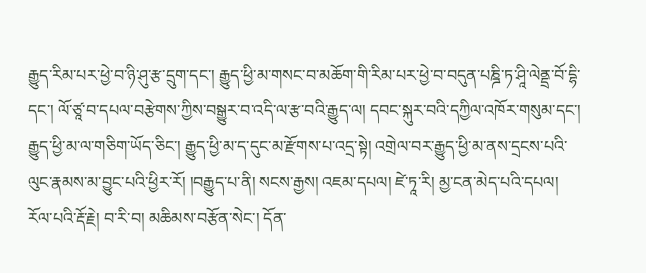རྒྱུད་རིམ་པར་ཕྱེ་བ་ཉི་ཤུ་རྩ་དྲུག་དང་། རྒྱུད་ཕྱི་མ་གསང་བ་མཆོག་གི་རིམ་པར་ཕྱེ་བ་བདུན་པཎྜི་ཏ་ཤཱི་ལེནྡྲ་བོ་དྷི་དང་། ལོ་ཙཱ་བ་དཔལ་བརྩེགས་ཀྱིས་བསྒྱུར་བ་འདི་ལ་རྩ་བའི་རྒྱུད་ལ། དབང་སྐུར་བའི་དཀྱིལ་འཁོར་གསུམ་དང་། རྒྱུད་ཕྱི་མ་ལ་གཅིག་ཡོད་ཅིང་། རྒྱུད་ཕྱི་མ་ད་དུང་མ་རྫོགས་པ་འདྲ་སྟེ། འགྲེལ་བར་རྒྱུད་ཕྱི་མ་ནས་དྲངས་པའི་ལུང་རྣམས་མ་བྱུང་པའི་ཕྱིར་རོ། །བརྒྱུད་པ་ནི། སངས་རྒྱས། འཇམ་དཔལ། ཛེ་ཏཱ་རི། མྱ་ངན་མེད་པའི་དཔལ། རོལ་པའི་རྡོ་རྗེ། བ་རི་བ། མཆིམས་བརྩོན་སེང་། དོན་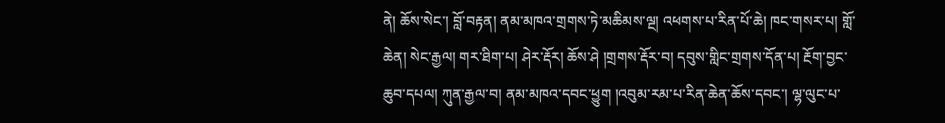ནེ། ཆོས་སེང་། བློ་བརྟན། ནམ་མཁའ་གྲགས་ཏེ་མཆིམས་ལྔ། འཕགས་པ་རིན་པོ་ཆེ། ཁང་གསར་པ། གློ་ཆེན། སེང་རྒྱལ། གར་ཐིག་པ། ཤེར་རྡོར། ཆོས་ཤེ །གྲགས་རྡོར་བ། དབུས་གླིང་གྲགས་དོན་པ། རྔོག་བྱང་ཆུབ་དཔལ། ཀུན་རྒྱལ་བ། ནམ་མཁའ་དབང་ཕྱུག །འབུམ་རམ་པ་རིན་ཆེན་ཆོས་དབང་། ལྷ་ལུང་པ་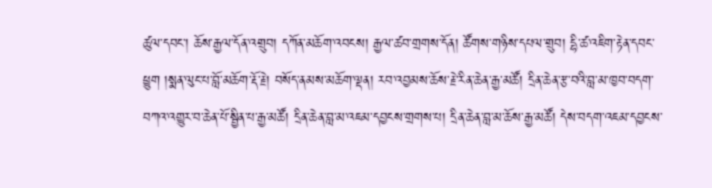ཚུལ་དབང་། ཆོས་རྒྱལ་དོན་འགྲུབ། དཀོན་མཆོག་འབངས། རྒྱལ་ཚབ་གྲགས་དོན། ཚོགས་གཉིས་དཔལ་གྲུབ། དྷི་ཚ་འཇིག་རྟེན་དབང་ཕྱུག །སྨན་ལུང་པ་བློ་མཆོག་རྡོ་རྗེ། བསོད་ནམས་མཆོག་ལྡན། རབ་འབྱམས་ཆོས་རྗེ་རིན་ཆེན་རྒྱ་མཚོ། དྲིན་ཆེན་རྩ་བའི་བླ་མ་ཁྱབ་བདག་བཀའ་འགྱུར་བ་ཆེན་པོ་སྦྱིན་པ་རྒྱ་མཚོ། དྲིན་ཆེན་བླ་མ་འཇམ་དབྱངས་གྲགས་པ། དྲིན་ཆེན་བླ་མ་ཆོས་རྒྱ་མཚོ། དེས་བདག་འཇམ་དབྱངས་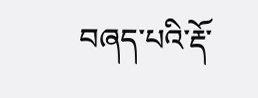བཞད་པའི་རྡོ་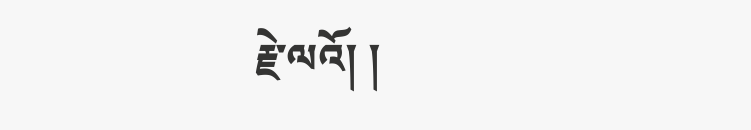རྗེ་ལའོ། །